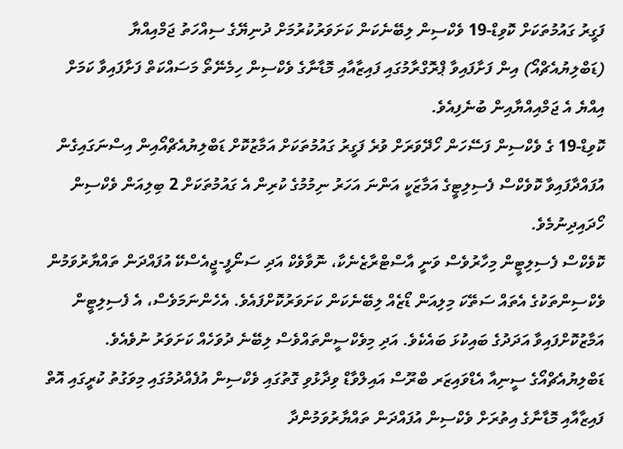ފަގީރު ގައުމުތަކަށް ކޮވިޑް-19 ވެކްސިން ލިބޭނެކަން ކަށަވަރުކުރުމަށް ދުނިޔޭގެ ސިއްހަތު ޖަމްއިއްޔާ (ޑަބްލިޔުއެޗްއޯ) އިން ފަށާފައިވާ ޕްރޮގްރާމުގައި ފައިޒާއާއި މޮޑާނާގެ ވެކްސިން ހިމެނޭތޯ މަސައްކަތް ފަށާފައިވާ ކަމަށް އިއްޔެ އެ ޖަމްއިއްޔާއިން ބުނެފިއެވެ.
ކޮވިޑް-19 ގެ ވެކްސިން ފަސޭހަން ހޯދޭވަރަށް ވުރެ ފަގީރު ގައުމުތަކަށް އަމާޒުކޮށް ޑަބްލިޔުއެޗްއޯއިން އިސްނަގައިގެން އުފައްދާފައިވާ ކޮވެކްސް ފެސިލިޓީގެ އަމާޒަކީ އަންނަ އަހަރު ނިމުމުގެ ކުރިން އެ ގައުމުތަކަށް 2 ބިލިއަން ވެކްސިން ހޯދައިދިނުމެވެ.
ކޮވެކްސް ފެސިލިޓީން މިހާރުވެސް ވަނީ އާސްޓްރާޒެނެކާ، ނޮވާވެކް އަދި ސަނޯފީ-ޖީއެސްކޭ އުފައްދަން ތައްޔާރުވަމުން ވެކްސިންތަކުގެ އެތައް ސަތޭކަ މިލިއަން ޑޯޒެއް ލިބޭނެކަން ކަށަވަރުކޮށްފައެވެ. އެހެންނަމަވެސް، އެ ފެސިލިޓީން އަމާޒުކޮށްފައިވާ އަދަދުގެ ބައިކުޅަ ބައެކެވެ. އަދި މިވެކްސީންތައްވެސް ލިބޭނެ ދުވަހެއް ކަށަވަރު ނުވެއެވެ.
ޑަބްލިޔުއެޗްއޯގެ ސީނިއާ އެޑްވައިޒަރ ބްރޫސް އައިލްވާޑް ވިދާޅުވި ގޮތުގައި ވެކްސިން އުފެއްދުމުގައި މިވަގުތު ކުރީގައި އޮތް ފައިޒާއާއި މޮޑާނާގެ އިތުރަށް ވެކްސިން އުފައްދަން ތައްޔާރުވަމުންދާ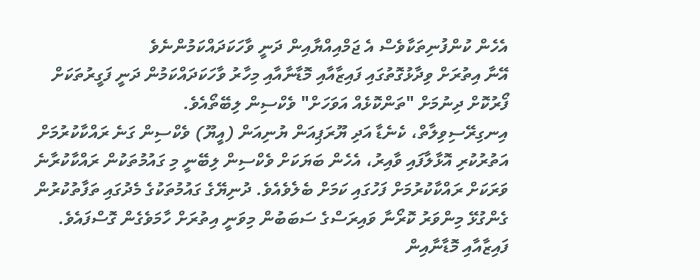އެހެން ކުންފުނިތަކާވެސް އެ ޖަމްއިއްޔާއިން ދަނީ ވާހަކަދައްކަމުންނެވެ
އޭނާ އިތުރަށް ވިދާޅުގޮތުގައި ފައިޒާއާއި މޮޑާނާއާއި މިހާރު ވާހަކަދައްކަމުން ދަނީ ފަގީރުތަކަށް ފޯރުކޮށް ދިނުމަށް "ތަންކޮޅެއް އަވަހަށް" ވެކްސިން ލިބޭތޯއެވެ.
އިނގިރޭސިވިލާތް، ކެނެޑާ އަދި ޔޫރަޕިއަން ޔުނިއަން (އީޔޫ) ވެކްސިން ގަނެ ރައްކާކުރުމަށް އަތުރުކުރި އޮޅާލާފައި ވާއިރު، އެހެން ބަޔަކަށް ވެކްސިން ލިބޭނީ މި ގައުމުތަކުން ރައްކާކުރާނެ ވަރަކަށް ރައްކާކުރުމަށް ފަހުގައި ކަމަށް ބެލެވެއެވެ. ދުނިޔޭގެ ގައުމުތަކުގެ މެދުގައި ތަފާތުކުރުން ގެންގުޅޭ މިންވަރު ކޮރޯނާ ވައިރަސްގެ ސަބަބުން މިވަނީ އިތުރަށް ހާމަވެގެން ގޮސްފައެވެ.
ފައިޒާއާއި މޮޑާނާއިން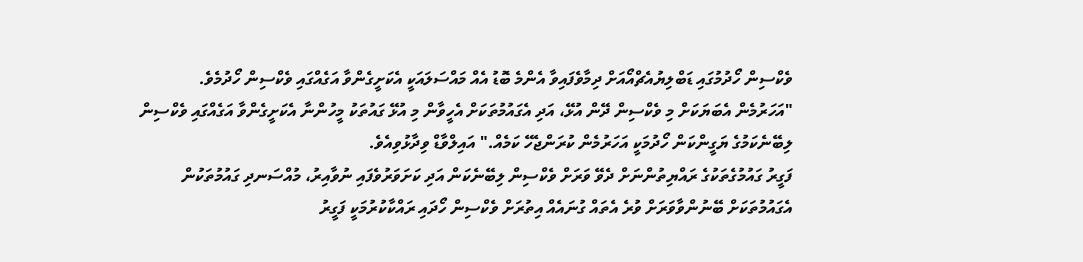ވެކްސިން ހޯދުމުގައި ޑަބްލިޔުއެޗްއޯއަށް ދިމާވެފައިވާ އެންމެ ބޮޑު އެއް މައްސަލައަކީ އެކަށީގެންވާ އަގެއްގައި ވެކްސިން ހޯދުމެވެ.
"އަހަރުމެން އެބަޔަކަށް މި ވެކްސިން ދޭން އުޅޭ، އަދި އެގައުމުތަކަށް އެހީވާން މި އުޅޭ ގައުތަކު މީހުންނާ އެކަށީގެންވާ އަގެއްގައި ވެކްސިން ލިބޭނެކަމުގެ ޔަގީންކަން ހޯދުމަކީ އަހަރުމެން ކުރަންޖެހޭ ކަމެއް." އައިލްވާޑް ވިދާޅުވިއެވެ.
ފަގީރު ގައުމުގެތަކުގެ ރައްޔިތުންނަށް ދެވޭ ވަރަށް ވެކްސިން ލިބޭނެކަން އަދި ކަށަވަރުވެފައި ނުވާއިރު، މުއްސަނދި ގައުމުތަކުން އެގައުމުތަކަށް ބޭނުންވާވަރަށް ވުރެ އެތައް ގުނައެއް އިތުރަށް ވެކްސިން ހޯދައި ރައްކާކުރުމަކީ ފަގީރު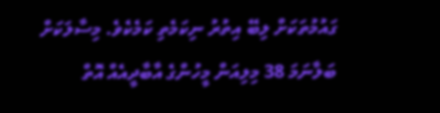ގައުމުތަކަށް ލިބޭ އިތުރު ނިކަމެތި ކަމެކެވެ. މިސާލަކަށް ބަލާނަމަ 38 މިލިއަން މީހުންގެ އާބާދީއެއް އޮތް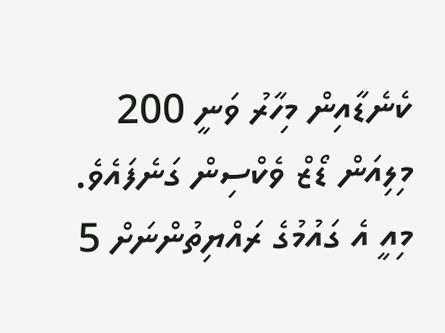ކެނެޑާއިން މިހާރު ވަނީ 200 މިލިއަން ޑޯޒް ވެކްސިން ގަނެފައެވެ. މިއީ އެ ގައުމުގެ ރައްޔިތުންނަށް 5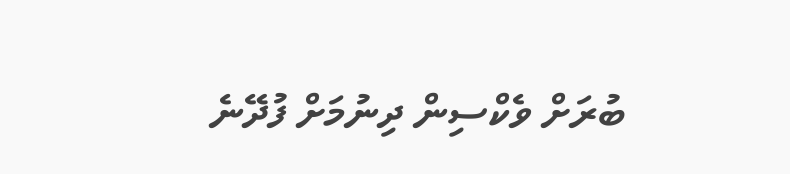ބުރަށް ވެކްސިން ދިނުމަށް ފުދޭނެ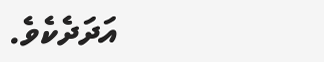އަދަދެކެވެ.